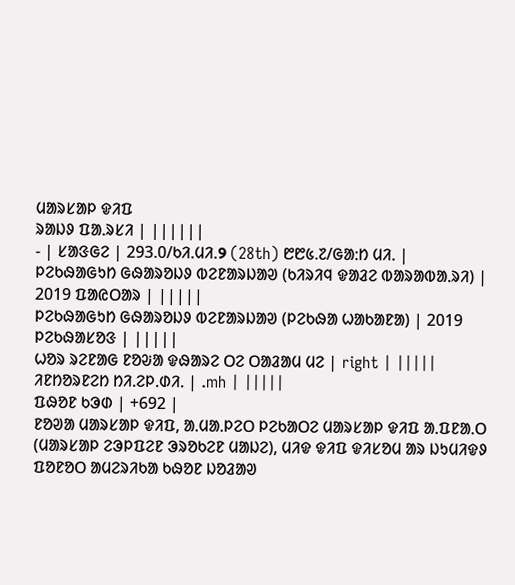ᱢᱟᱨᱥᱟᱞ ᱫᱤᱯ
ᱨᱟᱡᱽ ᱯᱟᱹᱨᱥᱤ | ||||||
- | ᱥᱟᱝᱜᱮ | 293.0/ᱠᱤᱹᱢᱤᱹ୨ (28th) ᱘᱘᱕.᱗/ᱜᱟᱺᱴ ᱢᱤᱹ |
ᱞᱮᱠᱷᱟᱜᱩᱴ ᱜᱷᱟᱨᱚᱡᱽ ᱵᱮᱱᱟᱨᱡᱟᱣ (ᱠᱤᱨᱤᱧ ᱫᱟᱲᱮ ᱵᱟᱨᱟᱵᱟᱹᱨᱤ) | 2019 ᱯᱟᱭᱛᱟᱨ | |||||
ᱞᱮᱠᱷᱟᱜᱩᱴ ᱜᱷᱟᱨᱚᱡᱽ ᱵᱮᱱᱟᱨᱡᱟᱣ (ᱞᱮᱠᱷᱟ ᱦᱟᱠᱟᱱᱟ) | 2019 ᱞᱮᱠᱷᱟᱥᱚᱝ | |||||
ᱦᱚᱨ ᱨᱮᱱᱟᱜ ᱱᱚᱶᱟ ᱫᱷᱟᱨᱮ ᱛᱮ ᱛᱟᱲᱟᱢ ᱢᱮ | right | |||||
ᱤᱱᱴᱚᱨᱱᱮᱴ ᱴᱤᱹᱮᱞᱹᱰᱤᱹ | .mh | |||||
ᱯᱷᱚᱱ ᱠᱳᱰ | +692 |
ᱱᱚᱣᱟ ᱢᱟᱨᱥᱟᱞ ᱫᱤᱯ, ᱟᱹᱢᱟᱹᱞᱮᱛ ᱞᱮᱠᱟᱛᱮ ᱢᱟᱨᱥᱟᱞ ᱫᱤᱯ ᱟᱹᱯᱱᱟᱹᱛ (ᱢᱟᱨᱥᱟᱞ ᱮᱳᱞᱯᱮᱱ ᱳᱨᱚᱠᱮᱱ ᱢᱟᱡᱮ), ᱢᱤᱫ ᱫᱤᱯ ᱫᱤᱥᱚᱢ ᱟᱨ ᱡᱩᱢᱤᱫᱽ ᱯᱚᱱᱚᱛ ᱟᱢᱮᱨᱤᱠᱟ ᱠᱷᱚᱱ ᱡᱚᱲᱟᱣ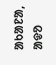ᱟᱠᱟᱱᱟ, ᱟᱫᱚ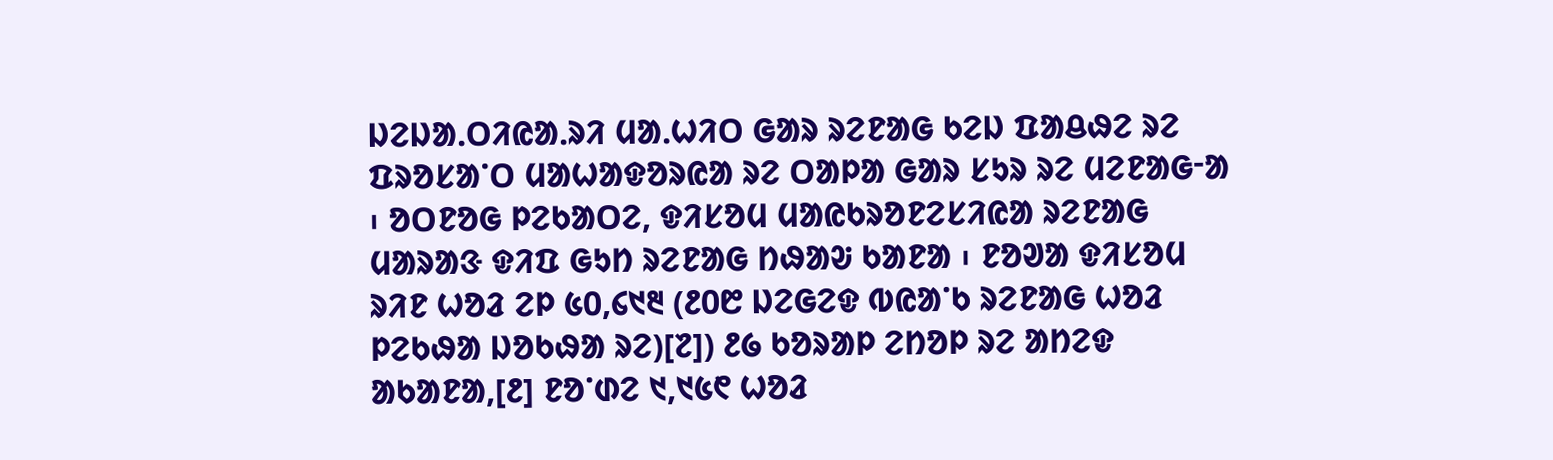ᱡᱮᱡᱟᱹᱛᱤᱭᱟᱹᱨᱤ ᱢᱟᱹᱦᱤᱛ ᱜᱟᱨ ᱨᱮᱱᱟᱜ ᱠᱮᱡ ᱯᱟᱪᱷᱮ ᱨᱮ ᱯᱨᱚᱥᱟᱸᱛ ᱢᱟᱦᱟᱫᱚᱨᱭᱟ ᱨᱮ ᱛᱟᱞᱟ ᱜᱟᱨ ᱥᱩᱨ ᱨᱮ ᱢᱮᱱᱟᱜᱼᱟ ᱾ ᱚᱛᱱᱚᱜ ᱞᱮᱠᱟᱛᱮ, ᱫᱤᱥᱚᱢ ᱢᱟᱭᱠᱨᱚᱱᱮᱥᱤᱭᱟ ᱨᱮᱱᱟᱜ ᱢᱟᱨᱟᱝ ᱫᱤᱯ ᱜᱩᱴ ᱨᱮᱱᱟᱜ ᱴᱷᱟᱶ ᱠᱟᱱᱟ ᱾ ᱱᱚᱣᱟ ᱫᱤᱥᱚᱢ ᱨᱤᱱ ᱦᱚᱲ ᱮᱞ ᱕᱐,᱔᱑᱓ (᱒᱐᱘ ᱡᱮᱜᱮᱫ ᱵᱭᱟᱸᱠ ᱨᱮᱱᱟᱜ ᱦᱚᱲ ᱞᱮᱠᱷᱟ ᱡᱚᱠᱷᱟ ᱨᱮ)[᱗]) ᱒᱙ ᱠᱚᱨᱟᱞ ᱮᱴᱚᱞ ᱨᱮ ᱟᱴᱮᱫ ᱟᱠᱟᱱᱟ,[᱒] ᱱᱚᱸᱰᱮ ᱑,᱑᱕᱖ ᱦᱚᱲ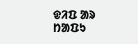ᱫᱤᱯ ᱟᱨ ᱴᱟᱯᱩ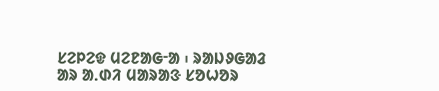ᱥᱮᱞᱮᱫ ᱢᱮᱱᱟᱜᱼᱟ ᱾ ᱨᱟᱡᱽᱜᱟᱲ ᱟᱨ ᱟᱹᱰᱤ ᱢᱟᱨᱟᱝ ᱥᱚᱦᱚᱨ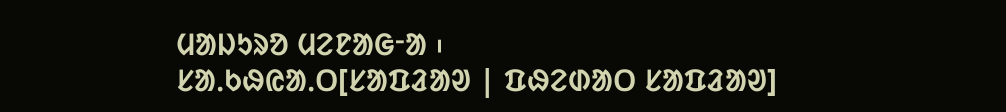ᱢᱟᱡᱩᱨᱚ ᱢᱮᱱᱟᱜᱼᱟ ᱾
ᱥᱟᱹᱠᱷᱭᱟᱹᱛ[ᱥᱟᱯᱲᱟᱣ | ᱯᱷᱮᱰᱟᱛ ᱥᱟᱯᱲᱟᱣ]